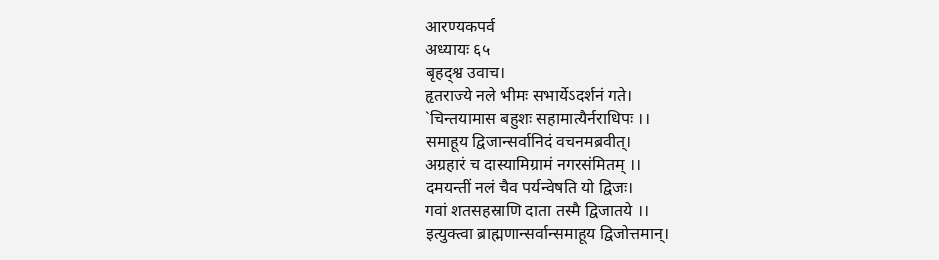आरण्यकपर्व
अध्यायः ६५
बृहद्श्व उवाच।
हृतराज्ये नले भीमः सभार्येऽदर्शनं गते।
`चिन्तयामास बहुशः सहामात्यैर्नराधिपः ।।
समाहूय द्विजान्सर्वानिदं वचनमब्रवीत्।
अग्रहारं च दास्यामिग्रामं नगरसंमितम् ।।
दमयन्तीं नलं चैव पर्यन्वेषति यो द्विजः।
गवां शतसहस्राणि दाता तस्मै द्विजातये ।।
इत्युक्त्वा ब्राह्मणान्सर्वान्समाहूय द्विजोत्तमान्।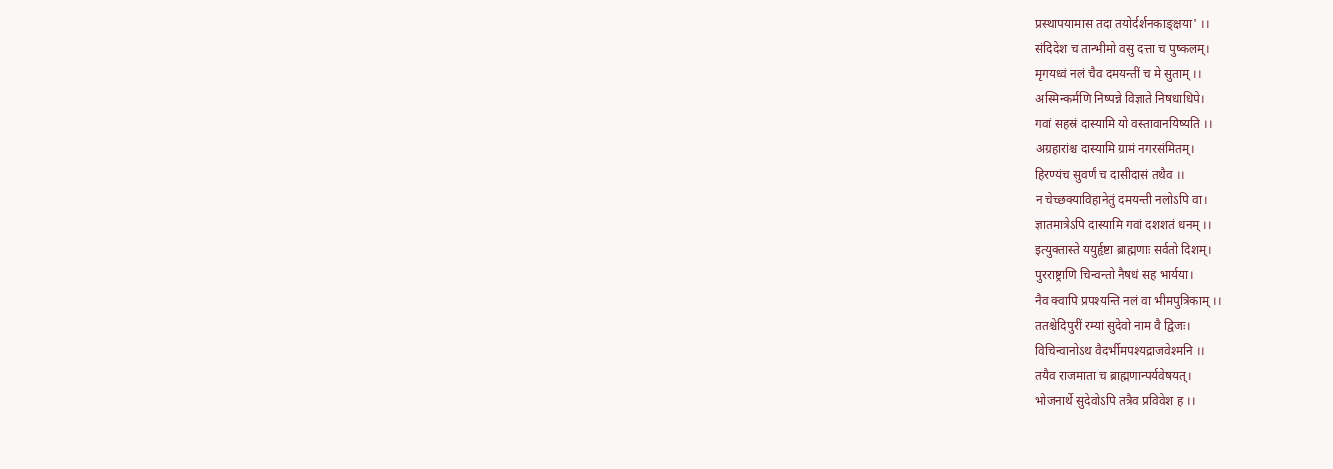प्रस्थापयामास तदा तयोर्दर्शनकाङ्क्षया' ।।
संदिदेश च तान्भीमो वसु दत्ता च पुष्कलम्।
मृगयध्वं नलं चैव दमयन्तीं च मे सुताम् ।।
अस्मिन्कर्मणि निष्पन्ने विज्ञाते निषधाधिपे।
गवां सहस्रं दास्यामि यो वस्तावानयिष्यति ।।
अग्रहारांश्च दास्यामि ग्रामं नगरसंमितम्।
हिरण्यंच सुवर्णं च दासीदासं तथैव ।।
न चेच्छक्याविहानेतुं दमयन्ती नलोऽपि वा।
ज्ञातमात्रेऽपि दास्यामि गवां दशशतं धनम् ।।
इत्युक्तास्ते ययुर्हृष्टा ब्राह्मणाः सर्वतो दिशम्।
पुरराष्ट्राणि चिन्वन्तो नैषधं सह भार्यया।
नैव क्वापि प्रपश्यन्ति नलं वा भीमपुत्रिकाम् ।।
ततश्चेदिपुरीं रम्यां सुदेवो नाम वै द्विजः।
विचिन्वानोऽथ वैदर्भीमपश्यद्राजवेश्मनि ।।
तयैव राजमाता च ब्राह्मणान्पर्यवेषयत्।
भोजनार्थे सुदेवोऽपि तत्रैव प्रविवेश ह ।।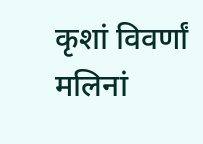कृशां विवर्णां मलिनां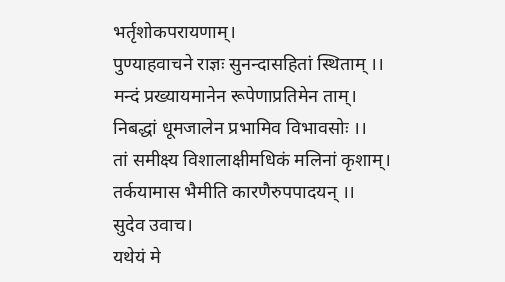भर्तृशोकपरायणाम्।
पुण्याहवाचने राज्ञः सुनन्दासहितां स्थिताम् ।।
मन्दं प्रख्यायमानेन रूपेणाप्रतिमेन ताम्।
निबद्धां धूमजालेन प्रभामिव विभावसोः ।।
तां समीक्ष्य विशालाक्षीमधिकं मलिनां कृशाम्।
तर्कयामास भैमीति कारणैरुपपादयन् ।।
सुदेव उवाच।
यथेयं मे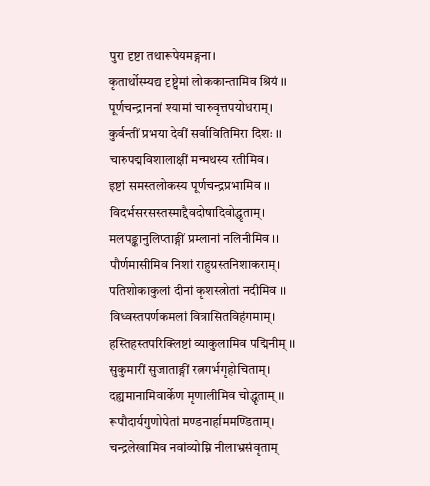पुरा दृष्टा तथारूपेयमङ्गना।
कृतार्थोस्म्यद्य दृष्ट्वेमां लोककान्तामिव श्रियं ।।
पूर्णचन्द्राननां श्यामां चारुवृत्तपयोधराम्।
कुर्वन्तीं प्रभया देवीं सर्वावितिमिरा दिशः ।।
चारुपद्मविशालाक्षीं मन्मथस्य रतीमिव।
इष्टां समस्तलोकस्य पूर्णचन्द्रप्रभामिव ।।
विदर्भसरसस्तस्माद्दैवदोषादिवोद्धृताम्।
मलपङ्कानुलिप्ताङ्गीं प्रम्लानां नलिनीमिव ।।
पौर्णमासीमिव निशां राहुग्रस्तनिशाकराम्।
पतिशोकाकुलां दीनां कृशस्त्रोतां नदीमिव ।।
विध्वस्तपर्णकमलां वित्रासितविहंगमाम्।
हस्तिहस्तपरिक्लिष्टां व्याकुलामिव पद्मिनीम् ।।
सुकुमारीं सुजाताङ्गीं रत्नगर्भगृहोचिताम्।
दह्यमानामिवार्केण मृणालीमिव चोद्धृताम् ।।
रूपौदार्यगुणोपेतां मण्डनार्हाममण्डिताम्।
चन्द्रलेखामिव नवांव्योम्नि नीलाभ्रसंवृताम्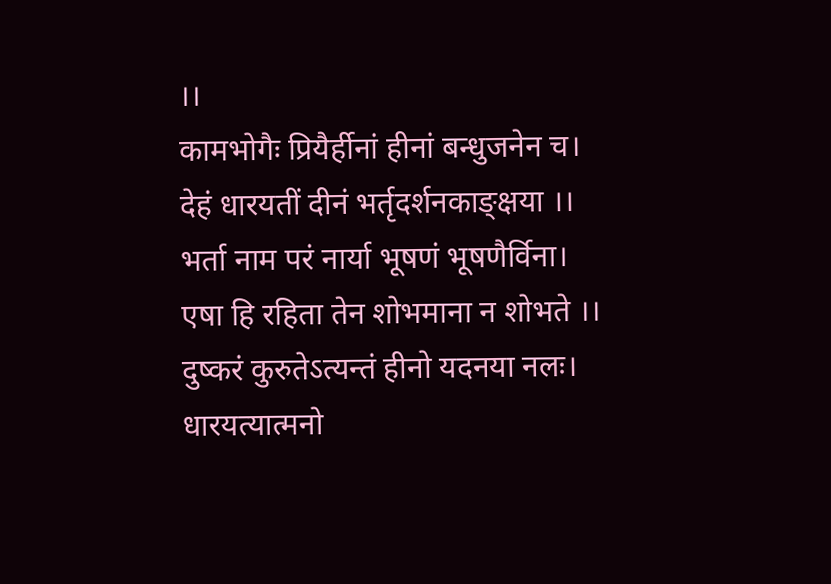।।
कामभोगैः प्रियैर्हीनां हीनां बन्धुजनेन च।
देहं धारयतीं दीनं भर्तृदर्शनकाङ्क्षया ।।
भर्ता नाम परं नार्या भूषणं भूषणैर्विना।
एषा हि रहिता तेन शोभमाना न शोभते ।।
दुष्करं कुरुतेऽत्यन्तं हीनो यदनया नलः।
धारयत्यात्मनो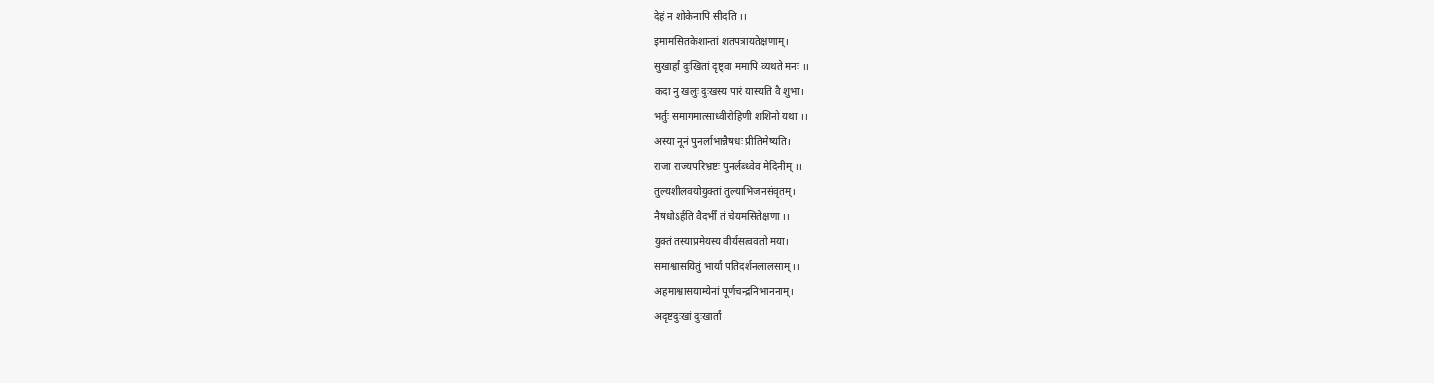देहं न शोकेनापि सीदति ।।
इमामसितकेशान्तां शतपत्रायतेक्षणाम्।
सुखार्हां दुःखितां दृष्ट्वा ममापि व्यथते मनः ।।
कदा नु खलुः दुःखस्य पारं यास्यति वै शुभा।
भर्तुः समागमात्साध्वीरोहिणी शशिनो यथा ।।
अस्या नूनं पुनर्लाभान्नैषधः प्रीतिमेष्यति।
राजा राज्यपरिभ्रष्टः पुनर्लब्ध्वेव मेदिनीम् ।।
तुल्यशीलवयोयुक्तां तुल्याभिजनसंवृतम्।
नैषधोऽर्हति वैदर्भीं तं चेयमसितेक्षणा ।।
युक्तं तस्याप्रमेयस्य वीर्यसत्ववतो मया।
समाश्वासयितुं भार्यां पतिदर्शनलालसाम् ।।
अहमाश्वासयाम्येनां पूर्णचन्द्रनिभाननाम्।
अदृष्टदुःखां दुःखार्तां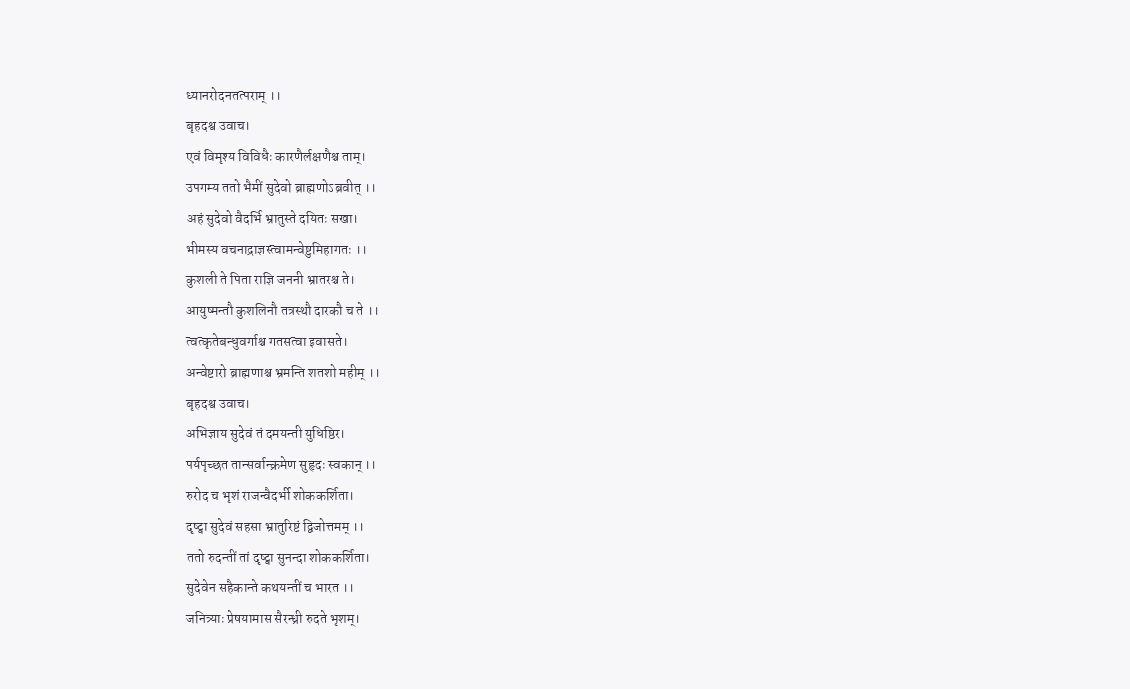ध्यानरोदनतत्पराम् ।।
बृहदश्व उवाच।
एवं विमृश्य विविधैः कारणैर्लक्षणैश्च ताम्।
उपगम्य ततो भैमीं सुदेवो ब्राह्मणोऽब्रवीत् ।।
अहं सुदेवो वैदर्भि भ्रातुस्ते दयितः सखा।
भीमस्य वचनाद्राज्ञस्त्वामन्वेष्टुमिहागतः ।।
कुशली ते पिता राज्ञि जननी भ्रातरश्च ते।
आयुष्मन्तौ कुशलिनौ तत्रस्थौ दारकौ च ते ।।
त्वत्कृतेबन्धुवर्गाश्च गतसत्वा इवासते।
अन्वेष्टारो ब्राह्मणाश्च भ्रमन्ति शतशो महीम् ।।
बृहदश्व उवाच।
अभिज्ञाय सुदेवं तं दमयन्ती युधिष्ठिर।
पर्यपृच्छत तान्सर्वान्क्रमेण सुहृदः स्वकान् ।।
रुरोद च भृशं राजन्वैदर्भी शोककर्शिता।
दृष्ट्वा सुदेवं सहसा भ्रातुरिष्टं द्विजोत्तमम् ।।
ततो रुदन्तीं तां दृष्ट्वा सुनन्दा शोककर्शिता।
सुदेवेन सहैकान्ते कथयन्तीं च भारत ।।
जनित्र्याः प्रेषयामास सैरन्ध्री रुदते भृशम्।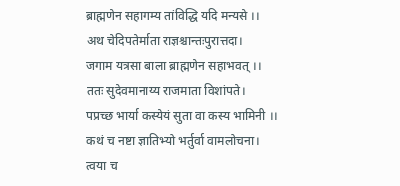ब्राह्मणेन सहागम्य तांविद्धि यदि मन्यसे ।।
अथ चेदिपतेर्माता राज्ञश्चान्तःपुरात्तदा।
जगाम यत्रसा बाला ब्राह्मणेन सहाभवत् ।।
ततः सुदेवमानाय्य राजमाता विशांपते।
पप्रच्छ भार्या कस्येयं सुता वा कस्य भामिनी ।।
कथं च नष्टा ज्ञातिभ्यो भर्तुर्वा वामलोचना।
त्वया च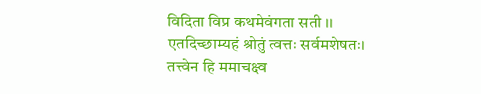विदिता विप्र कथमेवंगता सती ।।
एतदिच्छाम्यहं श्रोतुं त्वत्तः सर्वमशेषतः।
तत्त्वेन हि ममाचक्ष्व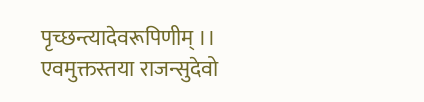पृच्छन्त्यादेवरूपिणीम् ।।
एवमुक्तस्तया राजन्सुदेवो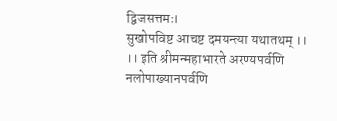द्विजसत्तमः।
सुखोपविष्ट आचष्ट दमयन्त्या यथातथम् ।।
।। इति श्रीमन्महाभारते अरण्यपर्वणि
नलोपाख्यानपर्वणि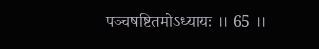पञ्चषष्टितमोऽध्यायः ।। 65 ।।